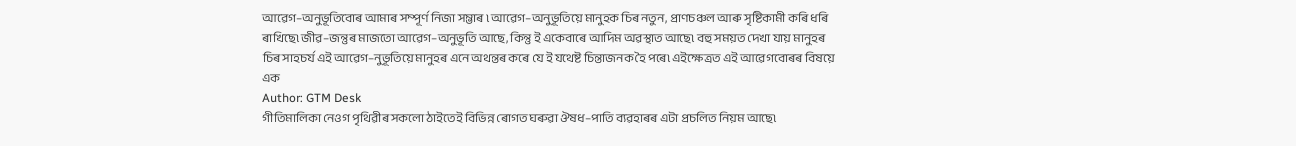আৱেগ–অনুভূতিবোৰ আমাৰ সম্পূর্ণ নিজা সম্ভাৰ ৷ আৱেগ–অনুভূতিয়ে মানুহক চিৰ নতুন, প্রাণচঞ্চল আৰু সৃষ্টিকামী কৰি ধৰি ৰাখিছে৷ জীৱ–জন্তুৰ মাজতো আৱেগ–অনুভূতি আছে, কিন্তু ই একেবাৰে আদিম অৱস্থাত আছে৷ বহু সময়ত দেখা যায় মানুহৰ চিৰ সাহচর্য এই আৱেগ–নুভূতিয়ে মানুহৰ এনে অথন্তৰ কৰে যে ই যথেষ্ট চিন্তাজনক হৈ পৰে৷ এইক্ষেত্রত এই আৱেগবোৰৰ বিষয়ে এক
Author: GTM Desk
গীতিমালিকা নেওগ পৃথিৱীৰ সকলো ঠাইতেই বিভিন্ন ৰোগত ঘৰুৱা ঔষধ–পাতি ব্যৱহাৰৰ এটা প্রচলিত নিয়ম আছে৷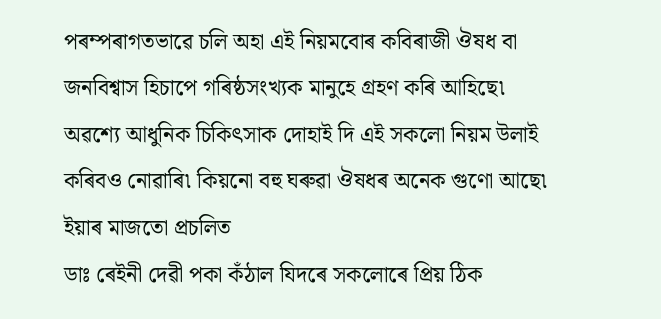পৰম্পৰাগতভাৱে চলি অহা এই নিয়মবোৰ কবিৰাজী ঔষধ বা জনবিশ্বাস হিচাপে গৰিষ্ঠসংখ্যক মানুহে গ্রহণ কৰি আহিছে৷ অৱশ্যে আধুনিক চিকিৎসাক দোহাই দি এই সকলো নিয়ম উলাই কৰিবও নোৱাৰি৷ কিয়নো বহু ঘৰুৱা ঔষধৰ অনেক গুণো আছে৷ ইয়াৰ মাজতো প্রচলিত
ডাঃ ৰেইনী দেৱী পকা কঁঠাল যিদৰে সকলোৰে প্রিয় ঠিক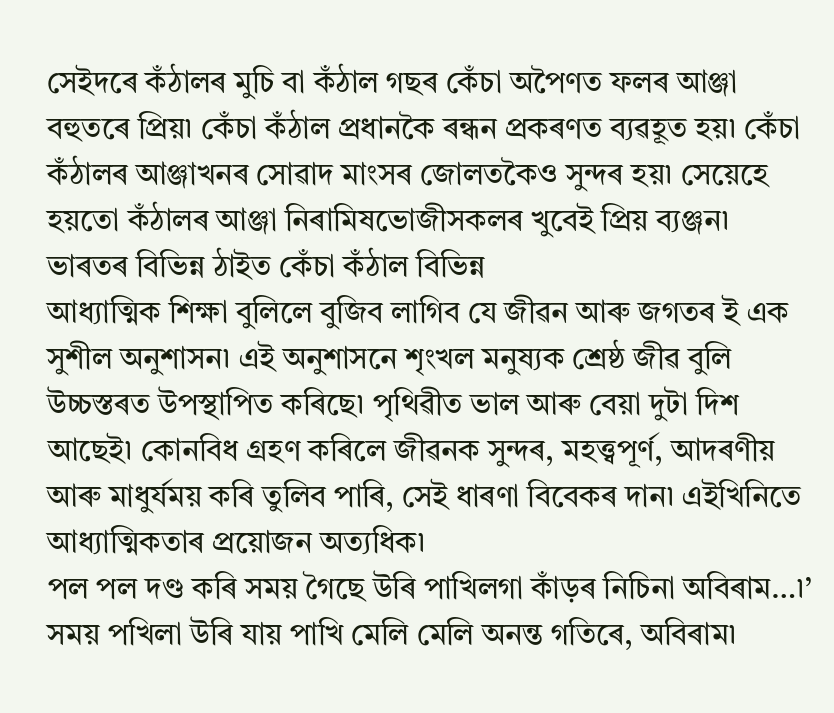সেইদৰে কঁঠালৰ মুচি বা কঁঠাল গছৰ কেঁচা অপৈণত ফলৰ আঞ্জা বহুতৰে প্রিয়৷ কেঁচা কঁঠাল প্রধানকৈ ৰন্ধন প্রকৰণত ব্যৱহূত হয়৷ কেঁচা কঁঠালৰ আঞ্জাখনৰ সোৱাদ মাংসৰ জোলতকৈও সুন্দৰ হয়৷ সেয়েহে হয়তো কঁঠালৰ আঞ্জা নিৰামিষভোজীসকলৰ খুবেই প্রিয় ব্যঞ্জন৷ ভাৰতৰ বিভিন্ন ঠাইত কেঁচা কঁঠাল বিভিন্ন
আধ্যাত্মিক শিক্ষা বুলিলে বুজিব লাগিব যে জীৱন আৰু জগতৰ ই এক সুশীল অনুশাসন৷ এই অনুশাসনে শৃংখল মনুষ্যক শ্রেষ্ঠ জীৱ বুলি উচ্চস্তৰত উপস্থাপিত কৰিছে৷ পৃথিৱীত ভাল আৰু বেয়া দুটা দিশ আছেই৷ কোনবিধ গ্রহণ কৰিলে জীৱনক সুন্দৰ, মহত্ত্বপূর্ণ, আদৰণীয় আৰু মাধুর্যময় কৰি তুলিব পাৰি, সেই ধাৰণা বিবেকৰ দান৷ এইখিনিতে আধ্যাত্মিকতাৰ প্রয়োজন অত্যধিক৷
পল পল দণ্ড কৰি সময় গৈছে উৰি পাখিলগা কাঁড়ৰ নিচিনা অবিৰাম…৷’ সময় পখিলা উৰি যায় পাখি মেলি মেলি অনন্ত গতিৰে, অবিৰাম৷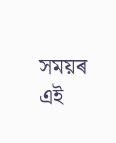সময়ৰ এই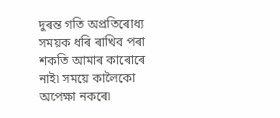দুৰন্ত গতি অপ্রতিৰোধ্য সময়ক ধৰি ৰাখিব পৰা শকতি আমাৰ কাৰোৰে নাই৷ সময়ে কালৈকো অপেক্ষা নকৰে৷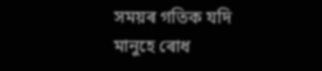সময়ৰ গতিক যদি মানুহে ৰোধ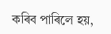কৰিব পাৰিলে হয়,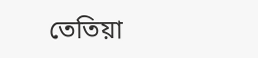তেতিয়া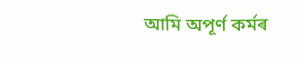আমি অপূর্ণ কর্মৰ